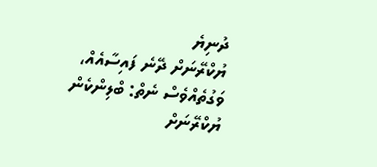ދުނިޔެ
ޔުކްރޭނަށް ދޭނެ ފައިސާއެއް، ވަގުތެއްވެސް ނެތް: ބްލިންކެން
ޔުކްރޭނަށް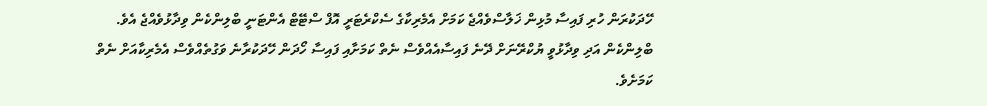ހޭދަކުރަން ހުރި ފައިސާ މުޅިން ޚަލާސްވެއްޖެ ކަމަށް އެމެރިކާގެ ސެކްރެޓަރީ އޮފް ސްޓޭޓް އެންޓަނީ ބްލިންކެން ވިދާޅުވެއްޖެ އެވެ.
ބްލިންކެން އަދި ވިދާޅުވީ ޔުކްރޭނަށް ދޭނެ ފައިސާއެއްވެސް ނެތް ކަމަށާއި ފައިސާ ހޯދަން ހޭދަކުރާނެ ވަގުތެއްވެސް އެމެރިކާއަށް ނެތް ކަމަށެވެ.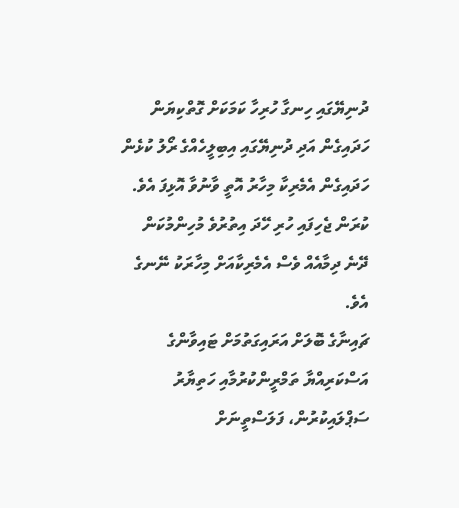ދުނިޔޭގައި ހިނގާ ހުރިހާ ކަމަކަށް ގޮތްކިޔަން ހަދައިގެން އަދި ދުނިޔޭގައި އިބިލީހެއްގެ ރޯލު ކުޅެން ހަދައިގެން އެމެރިކާ މިހާރު އޮތީ ވާނުވާ އޮޅިފަ އެވެ. ކުރަން ޖެހިފައި ހުރި ހޭދަ އިތުރުވެ މުހިންމުކަން ދޭނެ ދިމާއެއް ވެސް އެމެރިކާއަށް މިހާރަކު ނޭނގެ އެވެ.
ޗައިނާގެ ބޮލަށް އަރައިގަތުމަށް ޓައިވާންގެ އަސްކަރިއްޔާ ތަމްރީންކުރުމާއި ހަތިޔާރު ސަޕްލައިކުރުން، ފަލަސްތީނަށް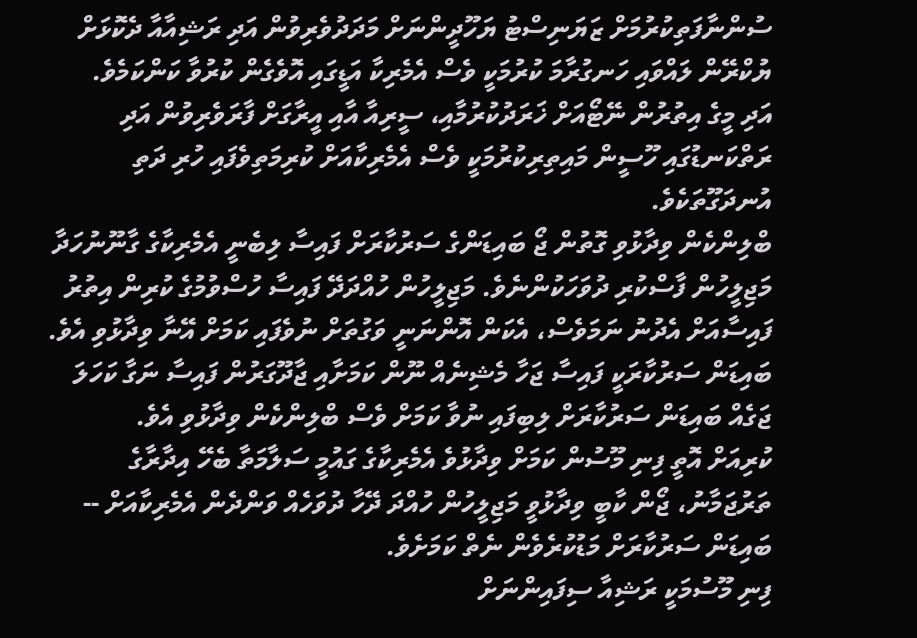ސުންނާފަތިކުރުމަށް ޒަޔަނިސްޓު ޔަހޫދީންނަށް މަދަދުވެރިވުން އަދި ރަޝިއާއާ ދެކޮޅަށް ޔުކްރޭން ލައްވައި ހަނގުރާމަ ކުރުމަކީ ވެސް އެމެރިކާ އަޑީގައި އޮވެގެން ކުރުވާ ކަންކަމެވެ.
އަދި މީގެ އިތުރުން ނޭޓޯއަށް ޚަރަދުކުރުމާއި، ސީރިއާ އާއި އީރާގަށް ފާރަވެރިވުން އަދި ރަތްކަނޑުގައި ހޫސީން މައިތިރިކުރުމަކީ ވެސް އެމެރިކާއަށް ކުރިމަތިވެފައި ހުރި ދަތި އުނދަގޫތަކެވެ.
ބްލިންކެން ވިދާޅުވި ގޮތުން ޖޯ ބައިޑަންގެ ސަރުކާރަށް ފައިސާ ލިބެނީ އެމެރިކާގެ ގާނޫނުހަދާ މަޖިލީހުން ފާސްކުރި ދުވަހަކުންނެވެ. މަޖިލީހުން ހުއްދަދޭ ފައިސާ ހުސްވުމުގެ ކުރިން އިތުރު ފައިސާއަށް އެދުނު ނަމަވެސް، އެކަން އޮންނަނީ ވަގުތަށް ނުވެފައި ކަމަށް އޭނާ ވިދާޅުވި އެވެ.
ބައިޑަން ސަރުކާރަކީ ފައިސާ ޖަހާ މެޝިނެއް ނޫން ކަމަށާއި ޖާދޫގަރުން ފައިސާ ނަގާ ކަހަލަ ޖަގެއް ބައިޑަން ސަރުކާރަށް ލިބިފައި ނުވާ ކަމަށް ވެސް ބްލިންކެން ވިދާޅުވި އެވެ.
ކުރިއަށް އޮތީ ފިނި މޫސުން ކަމަށް ވިދާޅުވެ އެމެރިކާގެ ގައުމީ ސަލާމަތާ ބެހޭ އިދާރާގެ ތަރުޖަމާނު، ޖޯން ކާބީ ވިދާޅުވީ މަޖިލީހުން ހުއްދަ ދޭހާ ދުވަހެއް ވަންދެން އެމެރިކާއަށް -- ބައިޑަން ސަރުކާރަށް މަޑުކުރެވެން ނެތް ކަމަށެވެ.
ފިނި މޫސުމަކީ ރަޝިއާ ސިފައިންނަށް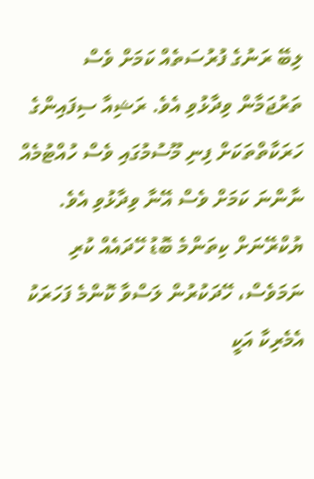ލިބޭ ރަނުގެ ފުރުސަތެއް ކަމަށް ވެސް ތަރުޖަމާން ވިދާޅުވި އެވެ. ރަޝިއާ ސިފައިންގެ ހަރަކާތްތަކަށް ފިނި މޫސުމުގައި ވެސް ހުއްޓުމެއް ނާންނަ ކަމަށް ވެސް އޭނާ ވިދާޅުވި އެވެ.
ޔުކްރޭނަށް ކިތަންމެ ބޮޑު ހޭދައެއް ކުރި ނަމަވެސް، ހޭދަކުރުން ލަސްވާ ކޮންމެ ފަހަރަކު އެމެރިކާ އަކީ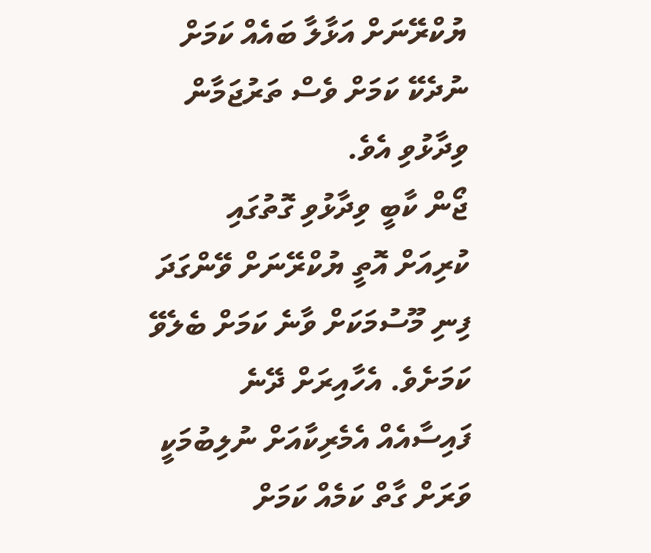ޔުކްރޭނަށް އަޅާލާ ބައެއް ކަމަށް ނުދެކޭ ކަމަށް ވެސް ތަރުޖަމާން ވިދާޅުވި އެވެ.
ޖޯން ކާބީ ވިދާޅުވި ގޮތުގައި ކުރިއަށް އޮތީ ޔުކްރޭނަށް ވޭންގަދަ ފިނި މޫސުމަކަށް ވާނެ ކަމަށް ބެލެވޭ ކަމަށެވެ. އެހާއިރަށް ދޭނެ ފައިސާއެއް އެމެރިކާއަށް ނުލިބުމަކީ ވަރަށް ގާތް ކަމެއް ކަމަށް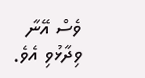ވެސް އޭނާ ވިދާޅުވި އެވެ.